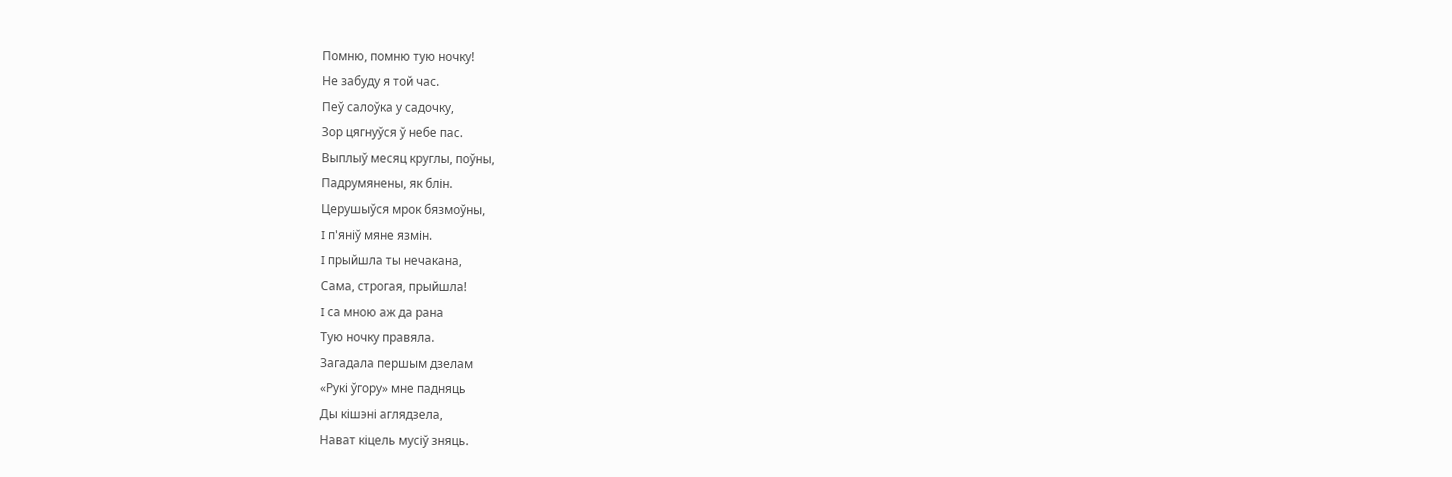Помню, помню тую ночку!
Не забуду я той час.
Пеў салоўка у садочку,
Зор цягнуўся ў небе пас.
Выплыў месяц круглы, поўны,
Падрумянены, як блін.
Церушыўся мрок бязмоўны,
I п'яніў мяне язмін.
I прыйшла ты нечакана,
Сама, строгая, прыйшла!
I са мною аж да рана
Тую ночку правяла.
Загадала першым дзелам
«Рукі ўгору» мне падняць
Ды кішэні аглядзела,
Нават кіцель мусіў зняць.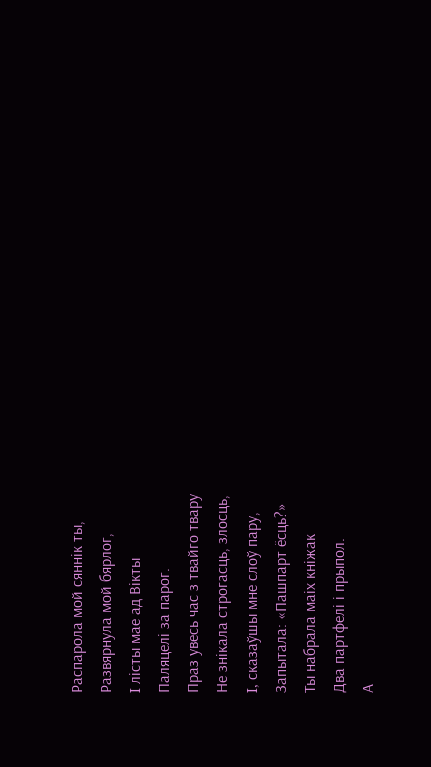Распарола мой сяннік ты,
Развярнула мой бярлог,
I лісты мае ад Вікты
Паляцелі за парог.
Праз увесь час з твайго твару
Не знікала строгасць, злосць,
I, сказаўшы мне слоў пару,
Запытала: «Пашпарт ёсць?»
Ты набрала маіх кніжак
Два партфелі і прыпол.
А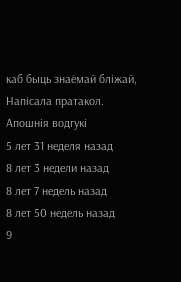каб быць знаёмай бліжай,
Напісала пратакол.
Апошнiя водгукi
5 лет 31 неделя назад
8 лет 3 недели назад
8 лет 7 недель назад
8 лет 50 недель назад
9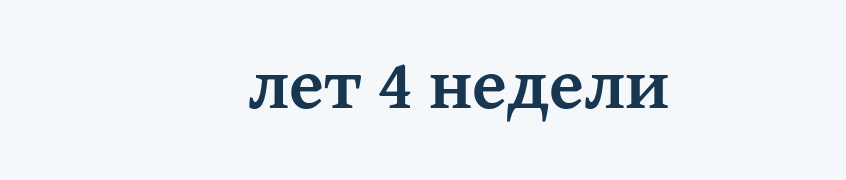лет 4 недели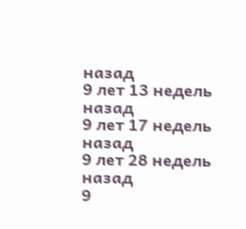назад
9 лет 13 недель назад
9 лет 17 недель назад
9 лет 28 недель назад
9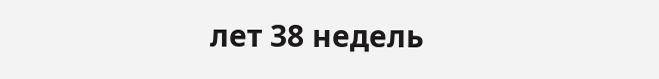лет 38 недель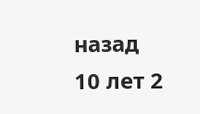назад
10 лет 2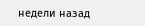недели назад